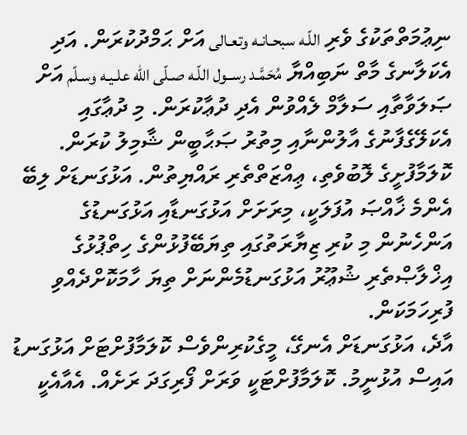ނިޢުމަތްތަކުގެ ވެރި اللّـه سبحـانـه وتعـالى އަށް ޙަމްދުކުރަން. އަދި އެކަލާނގެ މާތް ނަބިއްޔާ مُحَمَّـد رســول اللّـه صـلّى الله علـيـه وسـلّم އަށް ޞަލަވާތާއި ސަލާމް ލެއްވުން އެދި ދުޢާކުރަން. މި ދުޢާގައި އެކަލޭގެފާނުގެ އާލުންނާއި މިތުރު ޞަޙާބީން ޝާމިލު ކުރަން.
ކޮލަމާފުށީގެ ލޮބުވެތި، ޢިއްޒަތްތެރި ރައްޔިތުން. އަޅުގަނޑަށް ލިބޭ އެންމެ ޚާއްޞަ އުފަލަކީ، މިރަށަށް އަޅުގަނޑާއި އަޅުގަނޑުގެ އަންހެނުން މި ކުރި ޒިޔާރަތުގައި ތިޔަބޭފުޅުންގެ ހިތްޕުޅުގެ އިޚްލާޞްތެރި ޝުޢޫރު އަޅުގަނޑުމެންނަށް ތިޔަ ހާމަކޮށްދެއްވި ފުރިހަމަކަން.
އާދެ، އަޅުގަނޑަށް އެނގޭ، މީގެކުރިންވެސް ކޮލަމާފުށްޓަށް އަޅުގަނޑު އައިސް އުޅުނީމު. ކޮލަމާފުށްޓަކީ ވަރަށް ފޯރިގަދަ ރަށެއް. އެއާއެކީ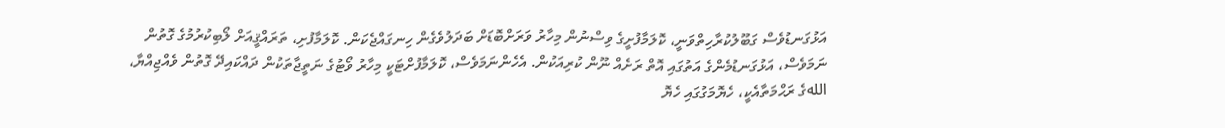އަޅުގަނޑުވެސް ގަބޫލުކުރާހިތްވަނީ، ކޮލަމާފުށީގެ ވިސްނުން މިހާރު ވަރަށްބޮޑަށް ބަދަލުވެގެން ހިނގައްޖެކަން. ކޮލަމާފުށި، ތަރައްޤީއަށް ލޯބިކުރުމުގެ ގޮތުން ނަމަވެސް، އަޅުގަނޑުމެންގެ އަތުގައި އޮތް ރަށެއް ނޫން ކުރިއަކުން. އެހެންނަމަވެސް، ކޮލަމާފުށްޓަކީ މިހާރު ވޯޓުގެ ނަތީޖާތަކުން ދައްކައިދޭ ގޮތުން ވެއްޖިއްޔާ، اللهގެ ރަޙްމަތާއެކީ، ހެޔޮމަގުގައި ހެޔޮ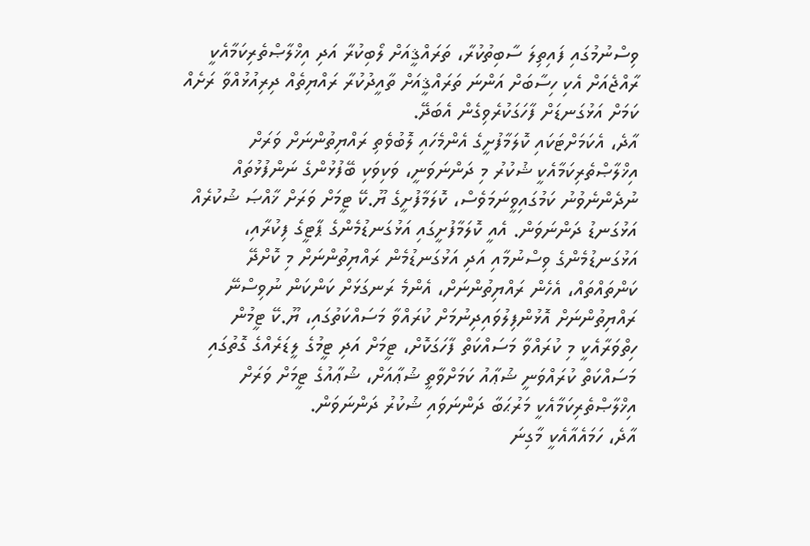ވިސްނުމުގައި ފައިތިލަ ސާބިތުކުރާ، ތަރައްޤީއަށް ލޯބިކުރާ އަދި އިޚްލާޞްތެރިކަމާއެކީ ރާއްޖެއަށް އެކި ހިސާބަށް އަންނަ ތަރައްޤީއަށް ތާއީދުކުރާ ރައްޔިތެއް ދިރިއުޅުއްވާ ރަށެއް ކަމަށް އަޅުގަނޑަށް ފާހަގަކުރެވިގެން އެބަދޭ.
އާދެ، އެކަމަށްޓަކައި ކޮލަމާފުށީގެ އެންމެހައި ލޮބުވެތި ރައްޔިތުންނަށް ވަރަށް އިޚްލާޞްތެރިކަމާއެކީ ޝުކުރު މި ދަންނަވަނީ، ވަކިވަކި ބޭފުޅުންގެ ނަންފުޅުތައް ނުދެންނެވުނު ކަމުގައިވީނަމަވެސް، ކޮލަމާފުށީގެ ޔޫ.ކޭ ޓީމަށް ވަރަށް ޚާއްޞަ ޝުކުރެއް އަޅުގަނޑު ދަންނަވަން. އެއީ ކޮލަމާފުށީގައި އަޅުގަނޑުމެންގެ ޕާޓީގެ ފިކުރާއި، އަޅުގަނޑުމެންގެ ވިސްނުމާއި އަދި އަޅުގަނޑުމެން ރައްޔިތުންނަށް މި ކޮށްދޭ ކަންތައްތައް، އެހެން ރައްޔިތުންނަށް، އެންމެ ރަނގަޅަށް ކަންކަން ނުވިސްނޭ ރައްޔިތުންނަށް އޮޅުންފިލުވައިދިނުމަށް ކުރައްވާ މަސައްކަތުގައި، ޔޫ.ކޭ ޓީމުން ހިތްވަރާއެކީ މި ކުރައްވާ މަސައްކަތް ފާހަގަކޮށް، ޓީމަށް އަދި ޓީމުގެ ލީޑަރެއްގެ ގޮތުގައި މަސައްކަތް ކުރައްވަނީ ޝުޢާއު ކަމަށްވާތީ ޝުޢާއަށް، ޝުޢާއުގެ ޓީމަށް ވަރަށް އިޚްލާޞްތެރިކަމާއެކީ މަރުޙަބާ ދަންނަވައި ޝުކުރު ދަންނަވަން.
އާދެ، ހަމައެއާއެކީ މާގިނަ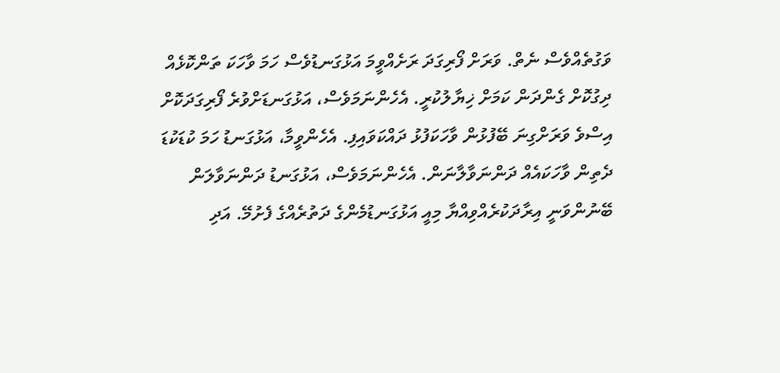ވަގުތެއްވެސް ނެތް. ވަރަށް ފޯރިގަދަ ރަށެއްވީމަ އަޅުގަނޑުވެސް ހަމަ ވާހަކަ ތަންކޮޅެއް ދިގުކޮށް ގެންދަން ކަމަށް ޚިޔާލުކުރީ. އެހެންނަމަވެސް، އަޅުގަނޑަށްވުރެ ފޯރިގަދަކޮށް އިސްވެ ވަރަށްގިނަ ބޭފުޅުން ވާހަކަފުޅު ދައްކަވައިފި. އެހެންވީމާ، އަޅުގަނޑު ހަމަ ކުޑަކުޑަ ދެތިން ވާހަކައެއް ދަންނަވާލާނަން. އެހެންނަމަވެސް، އަޅުގަނޑު ދަންނަވާލަން ބޭނުންވަނީ އިރާދަކުރެއްވިއްޔާ މިއީ އަޅުގަނޑުމެންގެ ދަތުރެއްގެ ފެށުމޭ. އަދި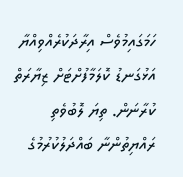ހަމަގައިމުވެސް އިރާދަކުރެއްވިއްޔާ އަޅުގަނޑު ކޮލަމާފުށްޓަށް ޒިޔާރަތް ކުރާނަން. ތިޔަ ލޮބުވެތި ރައްޔިތުންނާ ބައްދަލުކުރުމުގެ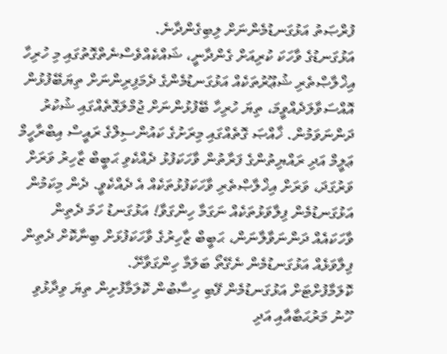ފުރްޞަތު އަޅުގަނޑުމެންނަށް ލިބިގެންދާނެ.
އަޅުގަނޑުގެ ވާހަކަ ކުރިއަށް ގެންދާނީ، ޝައްކެއްވެސްނެތްގޮތުގައި މި ހުރިހާ އިޚްލާޞްތެރި ޝުޢޫރުތަކެއް އަޅުގަނޑުމެންގެ ދެމަފިރިންނަށް ތިޔަބޭފުޅުން އޮއްސަވާލަދެއްވީމަ، ތިޔަ ހުރިހާ ބޭފުޅުންނަށް ޖުމްލަގޮތެއްގައި ޝުކުރު ދަންނަވަމުން. ޚާއްޞަ ގޮތެއްގައި މިރަށުގެ ކައުންސިލްގެ ރައީސް އިބްރާހީމް ޢަލީމް އަދި ރައްޔިތުންގެ ފަރާތުން ވާހަކަފުޅު ދެއްކެވި ޙަބީބް ޒާހިރު ވަރަށް ވަރުގަދަ، ވަރަށް އިޚްލާޞްތެރި ވާހަކަފުޅުތަކެއް އެ ދެއްކެވީ. ދެން މިކަމުން އަޅުގަނޑުމެން ފިލާވަޅުތަކެއް ނަގަމާ ހިންގަވާ! އަޅުގަނޑު ހަމަ ދެތިން ވާހަކައެއް ދަންނަވާލާނަން، ޙަބީބް ޒާހިރުގެ ވާހަކަފުޅަށް ބިނާކޮށް ދެތިން ފިލާވަޅެއް އަޅުގަނޑުމެން ނެގޭތޯ ބަލަމާ ހިންގަވާށޭ.
ކޮލަމާފުށްޓަށް އަޅުގަނޑުމެން ފޭބި ހިސާބުން ކޮލަމާފުށިން ތިޔަ ވިދާޅުވި ހޫނު މަރުޙަބާއާއި އަދި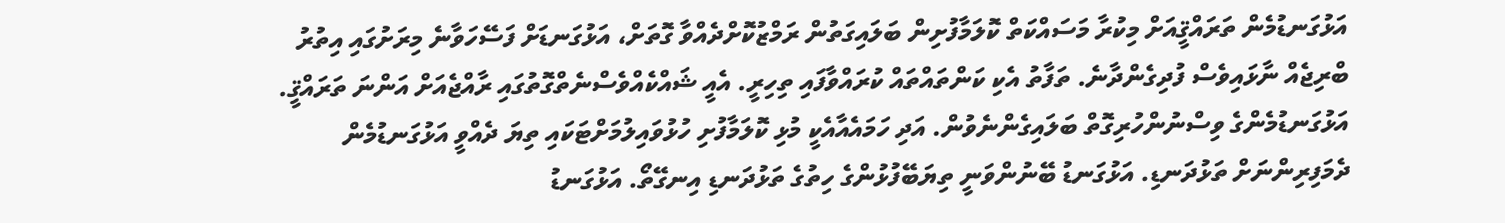އަޅުގަނޑުމެން ތަރައްޤީއަށް މިކުރާ މަސައްކަތް ކޮލަމާފުށިން ބަލައިގަތުން ރަމްޒުކޮށްދެއްވާ ގޮތަށް، އަޅުގަނޑަށް ފަސޭހަވާނެ މިރަށުގައި އިތުރު ބްރިޖެއް ނާޅައިވެސް ފުދިގެންދާނެ. ތަފާތު އެކި ކަންތައްތައް ކުރައްވާފައި ތިހިރީ. އެއީ ޝައްކެއްވެސްނެތްގޮތުގައި ރާއްޖެއަށް އަންނަ ތަރައްޤީ. އަޅުގަނޑުމެންގެ ވިސްނުންހުރިގޮތް ބަލައިގެންނެވުން. އަދި ހަމައެއާއެކީ މުޅި ކޮލަމާފުށި ހުޅުވައިލުމަށްޓަކައި ތިޔަ ދެއްވީ އަޅުގަނޑުމެން ދެމަފިރިންނަށް ތަޅުދަނޑި. އަޅުގަނޑު ބޭނުންވަނީ ތިޔަބޭފުޅުންގެ ހިތުގެ ތަޅުދަނޑި އިނގޭތޯ. އަޅުގަނޑު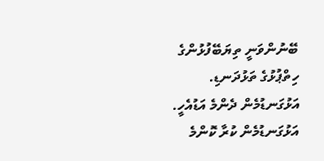ބޭނުންވަނީ ތިޔަބޭފުޅުންގެ ހިތްޕުޅުގެ ތަޅުދަނޑި.
އަޅުގަނޑުމެން ދެންމެ އަޑުއެހީ. އަޅުގަނޑުމެން ކުރާ ކޮންމެ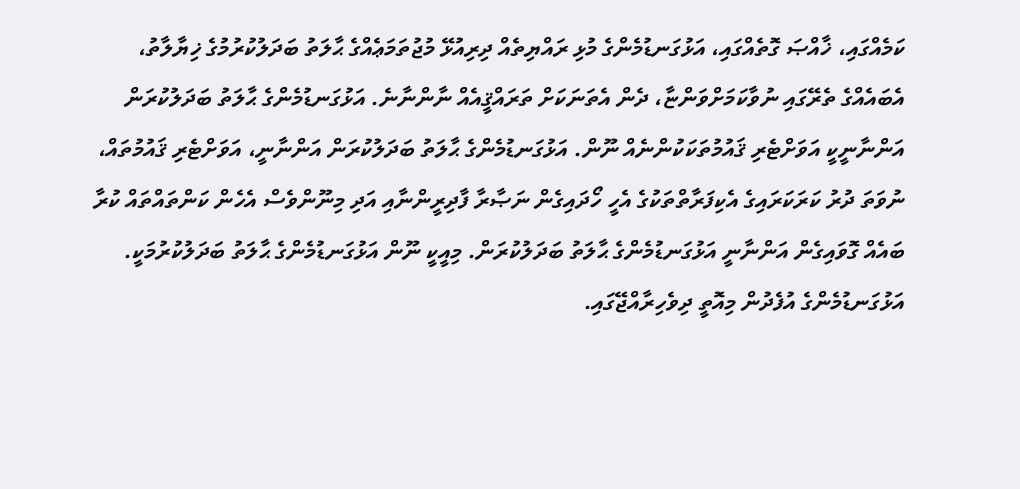ކަމެއްގައި، ޚާއްޞަ ގޮތެއްގައި، އަޅުގަނޑުމެންގެ މުޅި ރައްޔިތެއް ދިރިއުޅޭ މުޖުތަމަޢެއްގެ ޙާލަތު ބަދަލުކުރުމުގެ ޚިޔާލާތު، އެބައެއްގެ ތެރޭގައި ނުވާކަމަށްވަންޏާ، ދެން އެތަނަކަށް ތަރައްޤީއެއް ނާންނާނެ. އަޅުގަނޑުމެންގެ ޙާލަތު ބަދަލުކުރަން އަންނާނީކީ އަވަށްޓެރި ޤައުމުތަކަކުންނެއް ނޫން. އަޅުގަނޑުމެންގެ ޙާލަތު ބަދަލުކުރަން އަންނާނީ، އަވަށްޓެރި ޤައުމުތައް، ނުވަތަ ދުރު ކަރަކަރައިގެ އެކިފަރާތްތަކުގެ އެހީ ހޯދައިގެން ނަޞާރާ ފާދިރީންނާއި އަދި މިނޫންވެސް އެހެން ކަންތައްތައް ކުރާ ބައެއް ގޮވައިގެން އަންނާނީ އަޅުގަނޑުމެންގެ ޙާލަތު ބަދަލުކުރަން. މިއީކީ ނޫން އަޅުގަނޑުމެންގެ ޙާލަތު ބަދަލުކުރުމަކީ. އަޅުގަނޑުމެންގެ އުފެދުން މިއޮތީ ދިވެހިރާއްޖޭގައި.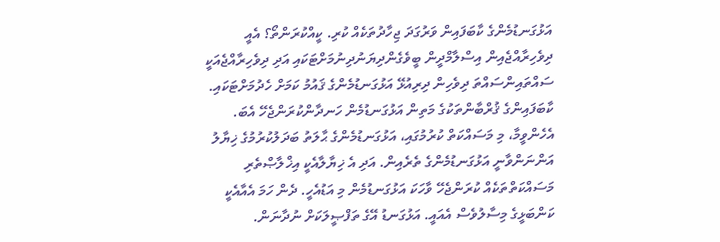އަޅުގަނޑުމެންގެ ކާބަފައިން ވަރުގަދަ ޖިހާދުތަކެއް ކުރި. ކީއްކުރަންތޯ؟ އެއީ ދިވެހިރާއްޖެއިން އިސްލާމްދީން ބީވެގެންދިޔަނުދިނުމަށްޓަކައި އަދި ދިވެހިރާއްޖެއަކީ ސައްތައިންސައްތަ ދިވެހިން ދިރިއުޅޭ އަޅުގަނޑުމެންގެ ޤައުމު ކަމަށް ހެދުމަށްޓަކައި. ކާބަފައިންގެ ޤުރްބާންތަކުގެ މަތިން އަޅުގަނޑުމެން ހަނދާންކުރަންޖެހޭ އެބަ. އެހެންވީމާ، މި މަސައްކަތް ކުރުމުގައި، އަޅުގަނޑުމެންގެ ޙާލަތު ބަދަލުކުރުމުގެ ޚިޔާލު އަންނަންވާނީ އަޅުގަނޑުމެންގެ ތެރެއިން. އަދި އެ ޚިޔާލާއެކީ އިޚްލާޞްތެރި މަސައްކަތްތަކެއް ކުރަންޖެހޭ ވާހަކަ އަޅުގަނޑުމެން މި އަޑުއެހީ. ދެން ހަމަ އެއާއެކީ ކަންބަޅީގެ މިސާލުވެސް އެއައީ. އަޅުގަނޑު އޭގެ ތަފްޞީލަކަށް ނުދާނަން.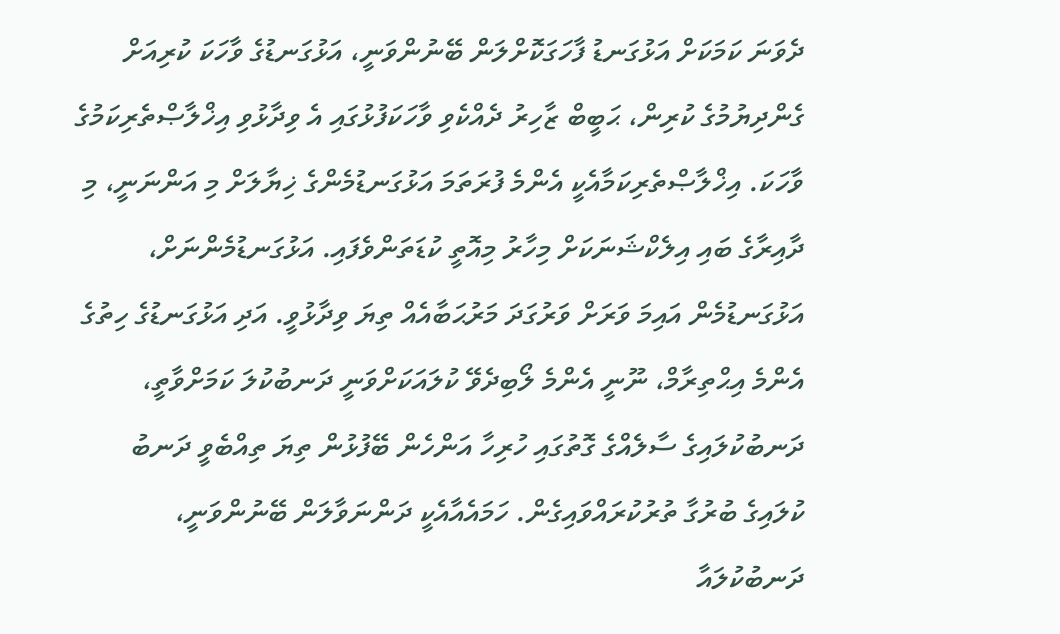ދެވަނަ ކަމަކަށް އަޅުގަނޑު ފާހަގަކޮށްލަން ބޭނުންވަނީ، އަޅުގަނޑުގެ ވާހަކަ ކުރިއަށް ގެންދިޔުމުގެ ކުރިން، ޙަބީބް ޒާހިރު ދެއްކެވި ވާހަކަފުޅުގައި އެ ވިދާޅުވި އިޚްލާޞްތެރިކަމުގެ ވާހަކަ. އިޚްލާޞްތެރިކަމާއެކީ އެންމެ ފުރަތަމަ އަޅުގަނޑުމެންގެ ޚިޔާލަށް މި އަންނަނީ، މި ދާއިރާގެ ބައި އިލެކްޝަނަކަށް މިހާރު މިއޮތީ ކުޑަތަންވެފައި. އަޅުގަނޑުމެންނަށް، އަޅުގަނޑުމެން އައިމަ ވަރަށް ވަރުގަދަ މަރުޙަބާއެއް ތިޔަ ވިދާޅުވީ. އަދި އަޅުގަނޑުގެ ހިތުގެ އެންމެ އިޙްތިރާމް، ނޫނީ އެންމެ ލޯބިދެވޭ ކުލައަކަށްވަނީ ދަނބުކުލަ ކަމަށްވާތީ، ދަނބުކުލައިގެ ސާލެއްގެ ގޮތުގައި ހުރިހާ އަންހެން ބޭފުޅުން ތިޔަ ތިއްބެވީ ދަނބު ކުލައިގެ ބުރުގާ ތުރުކުރައްވައިގެން. ހަމައެއާއެކީ ދަންނަވާލަން ބޭނުންވަނީ، ދަނބުކުލައާ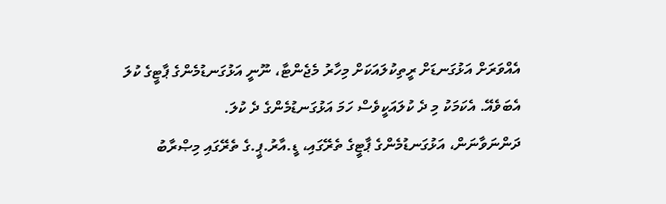އެއްވަރަށް އަޅުގަނޑަށް ރީތިކުލައަކަށް މިހާރު މެޖެންޓާ، ނޫނީ އަޅުގަނޑުމެންގެ ޕާޓީގެ ކުލަ އެބަވެއޭ. އެކަމަކު މި ދެ ކުލައަކީވެސް ހަމަ އަޅުގަނޑުމެންގެ ދެ ކުލަ.
ދަންނަވާނަން، އަޅުގަނޑުމެންގެ ޕާޓީގެ ތެރޭގައި، ޑީ.އާރު.ޕީ.ގެ ތެރޭގައި މިޞްރާބު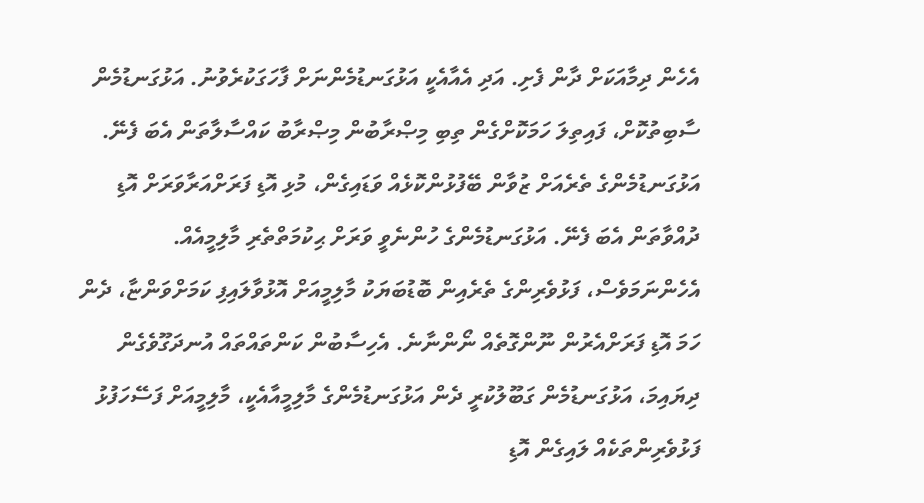އެހެން ދިމާއަކަށް ދާން ފެށި. އަދި އެއާއެކީ އަޅުގަނޑުމެންނަށް ފާހަގަކުރެވުނު. އަޅުގަނޑުމެން ސާބިތުކޮށް، ފައިތިލަ ހަމަކޮށްގެން ތިބި މިޞްރާބުން މިޞްރާބު ކައްސާލާތަން އެބަ ފެނޭ. އަޅުގަނޑުމެންގެ ތެރެއަށް ޒުވާން ބޭފުޅުންކޮޅެއް ވަޑައިގެން، މުޅި އޮޑި ފަރަށްއަރާވަރަށް އޮޑި ދުއްވާތަން އެބަ ފެނޭ. އަޅުގަނޑުމެންގެ ހުންނެވީ ވަރަށް ޙިކުމަތްތެރި މާލިމީއެއް. އެހެންނަމަވެސް، ފަޅުވެރިންގެ ތެރެއިން ބޮޑުބަޔަކު މާލިމީއަށް އޮޅުވާލައިފި ކަމަށްވަންޏާ، ދެން ހަމަ އޮޑި ފަރަށްއެރުން ނޫންގޮތެއް ނޯންނާނެ. އެހިސާބުން ކަންތައްތައް އުނދަގޫވެގެން ދިޔައިމަ، އަޅުގަނޑުމެން ގަބޫލުކުރީ ދެން އަޅުގަނޑުމެންގެ މާލިމީއާއެކީ، މާލިމީއަށް ފަސޭހަފުޅު ފަޅުވެރިންތަކެއް ލައިގެން އޮޑި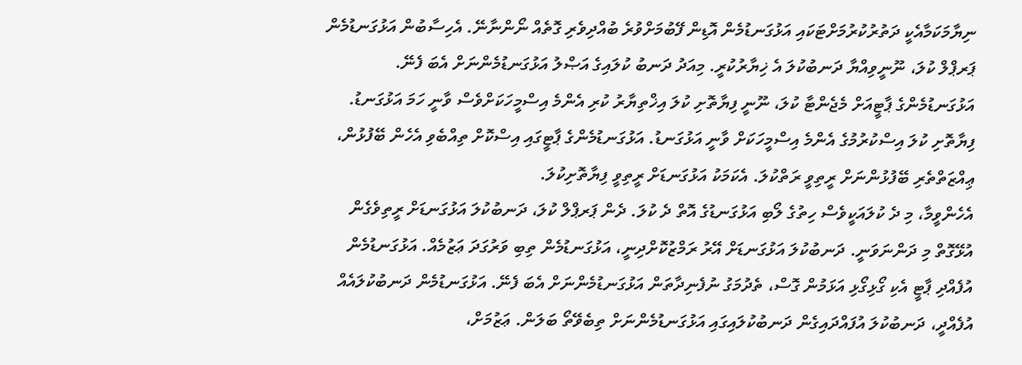ނިޔާމަކަމާއެކީ ދަތުރުކުރުމަށްޓަކައި އަޅުގަނޑުމެން އޮޑިން ފޭބުމަށްވުރެ ބުއްދިވެރި ގޮތެއް ނޯންނާނޭ. އެހިސާބުން އަޅުގަނޑުމެން ޕަރޕްލް ކުލަ، ނޫނީވިއްޔާ ދަނބުކުލަ އެ ޚިޔާރުކުރީ. މިއަދު ދަނބު ކުލައިގެ އަޞްލު އަޅުގަނޑުމެންނަށް އެބަ ފެނޭ. އަޅުގަނޑުމެންގެ ޕާޓީއަށް މެޖެންޓާ ކުލަ، ނޫނީ ފިޔާތޮށި ކުލަ އިޚްތިޔާރު ކުރި އެންމެ އިސްމީހަކަށްވެސް ވާނީ ހަމަ އަޅުގަނޑު. ފިޔާތޮށި ކުލަ އިސްކުރުމުގެ އެންމެ އިސްމީހަކަށް ވާނީ އަޅުގަނޑު. އަޅުގަނޑުމެންގެ ޕާޓީގައި އިސްކޮށް ތިއްބެވި އެހެން ބޭފުޅުން، ޢިއްޒަތްތެރި ބޭފުޅުންނަށް ރީތިވީ ރަތްކުލަ. އެކަމަކު އަޅުގަނޑަށް ރީތިވީ ފިޔާތޮށިކުލަ.
އެހެންވީމާ، މި ދެ ކުލައަކީވެސް ހިތުގެ ލޯބި އަޅުގަނޑުގެ އޮތް ދެ ކުލަ. ދެން ޕަރޕްލް ކުލަ، ދަނބުކުލަ އަޅުގަނޑަށް ރީތިވެގެން އުޅޭގޮތް މި ދަންނަވަނީ. ދަނބުކުލަ އަޅުގަނޑަށް އޭރު ރަމްޒުކޮށްދިނީ، އަޅުގަނޑުމެން ތިބި ވަރުގަދަ ޢަޒުމެއް. އަޅުގަނޑުމެން އުފެއްދި ޕާޓީ އެކި ގޯޅިގޯޅި އަޅަމުން ގޮސް، ތެދުމަގު ނުފެނިދާތަން އަޅުގަނޑުމެންނަށް އެބަ ފެނޭ. އަޅުގަނޑުމެން ދަނބުކުލައެއް އުފެއްދީ، ދަނބުކުލަ އުފައްދައިގެން ދަނބުކުލައިގައި އަޅުގަނޑުމެންނަށް ތިބެވޭތޯ ބަލަން. ޢަޒުމަށް،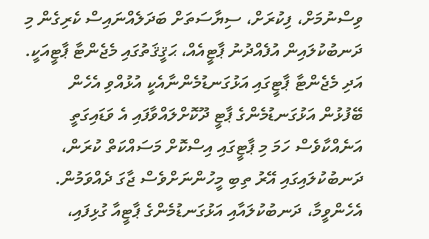ވިސްނުމަށް، ފިކުރަށް، ސިޔާސަތަށް ބަދަލެއްނައިސް ކެރިގެން މި ދަނބުކުލައިން އުފެއްދުނު ޕާޓީއެއް، ޙަޤީޤަތުގައި މެޖެންޓާ ޕާޓީއަކީ. އަދި މެޖެންޓާ ޕާޓީގައި އަޅުގަނޑުމެންނާއެކީ އުޅުއްވި އެހެން ބޭފުޅުން އަޅުގަނޑުމެންގެ ޕާޓީ ދޫކޮށްލައްވާފައި އެ ވަޑައިގަތީ އަނެއްކާވެސް ހަމަ މި ޕާޓީގައި އިސްކޮށް މަސައްކަތް ކުރަން، ދަނބުކުލައިގައި އޭރު ތިބި މީހުންނަށްވެސް ޖާގަ ދެއްވަމުން. އެހެންވީމާ، ދަނބުކުލައާއި އަޅުގަނޑުމެންގެ ޕާޓީއާ ގުޅިފައި،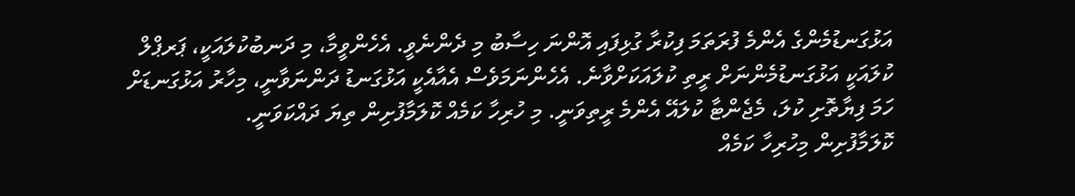އަޅުގަނޑުމެންގެ އެންމެ ފުރަތަމަ ފިކުރާ ގުޅިފައި އޮންނަ ހިސާބު މި ދެންނެވީ. އެހެންވީމާ، މި ދަނބުކުލައަކީ، ޕަރޕްލް ކުލައަކީ އަޅުގަނޑުމެންނަށް ރީތި ކުލައަކަށްވާނެ. އެހެންނަމަވެސް އެއާއެކީ އަޅުގަނޑު ދަންނަވާނީ، މިހާރު އަޅުގަނޑަށް ހަމަ ފިޔާތޮށި ކުލަ، މެޖެންޓާ ކުލައޭ އެންމެ ރީތިވަނީ. މި ހުރިހާ ކަމެއް ކޮލަމާފުށިން ތިޔަ ދައްކަވަނީ.
ކޮލަމާފުށިން މިހުރިހާ ކަމެއް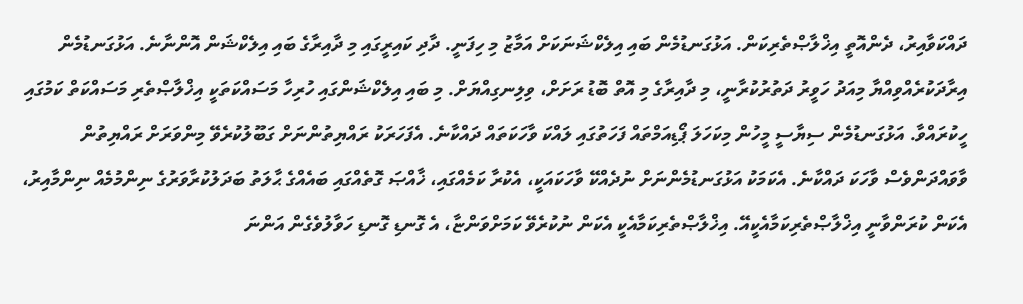ދައްކަވާއިރު، ދެންއޮތީ އިޚްލާޞްތެރިކަން. އަޅުގަނޑުމެން ބައި އިލެކްޝަނަކަށް އަމާޒު މި ހިފަނީ. ދާދި ކައިރީގައި މި ދާއިރާގެ ބައި އިލެކްޝަން އޮންނާނެ. އަޅުގަނޑުމެން އިރާދަކުރެއްވިއްޔާ މިއަދު ހަވީރު ދަތުރުކުރާނީ، މި ދާއިރާގެ މި އޮތް ބޮޑު ރަށަށް، ވިލިނގިއްޔަށް. މި ބައި އިލެކްޝަންގައި ހުރިހާ މަސައްކަތަކީ އިޚްލާޞްތެރި މަސައްކަތް ކަމުގައި ހީކުރައްވާ. އަޅުގަނޑުމެން ސިޔާސީ މީހުން މިކަހަލަ ޕޯޑިއަމްތައް ފަހަތުގައި ލައްކަ ވާހަކަތައް ދައްކާނެ. އެފަހަރަކު ރައްޔިތުންނަށް ގަބޫލުކުރެވޭ މިންވަރަށް ރައްޔިތުން ވާވައްދަންވެސް ވާހަކަ ދައްކާނެ. އެކަމަކު އަޅުގަނޑުމެންނަށް ނުދެއްކޭ ވާހަކައަކީ، އެކުރާ ކަމެއްގައި، ޚާއްޞަ ގޮތެއްގައި ބައެއްގެ ޙާލަތު ބަދަލުކުރާވަރުގެ ނިންމުމެއް ނިންމާއިރު، އެކަން ކުރަންވާނީ އިޚްލާޞްތެރިކަމާއެކީއޭ. އިޚްލާޞްތެރިކަމާއެކީ އެކަން ނުކުރެވޭ ކަމަށްވަންޏާ، އެ ގޮނޑި ގޮނޑި ހަވާލުވެގެން އަންނަ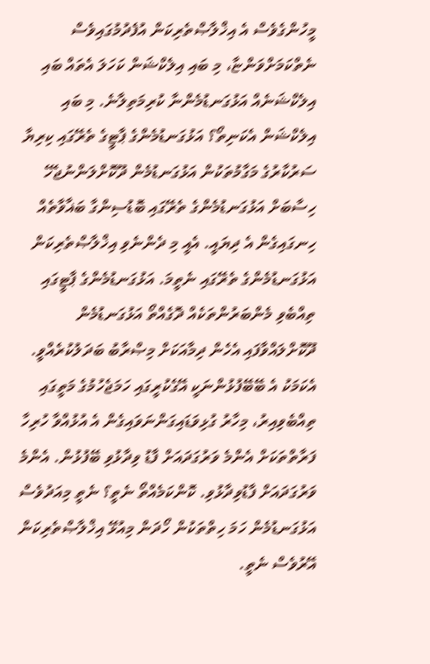މީހުންގެވެސް އެ އިޚްލާޞްތެރިކަން އުފެދުމުގައިވެސް ނެތްކަމަށްވަންޏާ، މި ބައި އިލެކްޝަން ކަހަލަ އެތައް ބައި އިލެކްޝަނެއް އަޅުގަނޑުމެންނާ ކުރިމަތިލާނެ. މި ބައި އިލެކްޝަން އެކަނިތޯ؟ އަޅުގަނޑުމެންގެ ޕާޓީގެ ތެރޭގައި ކިރިޔާ ސަރުކާރުގެ މަގާމުތަކުން އަޅުގަނޑުމެން ދޫކޮށްލަންނުޖެހޭ ހިސާބަށް އަޅުގަނޑުމެންގެ ތެރޭގައި ބޮޑުސިންގާ ބަޣާވާތެއް ހިނގައިގެން އެ ދިޔައީ. އެއީ މި ދެންނެވި އިޚްލާޞްތެރިކަން އަޅުގަނޑުމެންގެ ތެރޭގައި ނެތީމަ. އަޅުގަނޑުމެންގެ ޕާޓީގައި ތިއްބެވި މެންބަރުންތަކެއް ދޮގެއްތޯ އަޅުގަނޑުމެން ދޫކޮށްލައްވާފައި އެހެން ދިމާއަކަށް މިޞްރާބު ބަދަލުކުރެއްވީ. އެކަމަކު އެ ބޭބޭފުޅުންނަކީ އޭގެކުރީގައި ހަމަޖެހުމުގެ މަތީގައި ތިއްބެވިއިރު، މިހާރު ގުޅިވަޑައިގަންނަވައިގެން އެ އުޅުއްވާ ހުރިހާ ފަރާތްތަކަށް އެންމެ ވަރުގަދައަށް ފާޑު ވިދާޅުވި ބޭފުޅުން. އެންމެ ވަރުގަދައަށް ފާޑުވިދާޅުވި. ކޮންކަމެއްތޯ ނެތީ؟ ނެތީ މިއަދުވެސް އަޅުގަނޑުމެން ހަމަ ހިތްތަކުން ހޯދަން މިއުޅޭ އިޚްލާޞްތެރިކަން އޭރުވެސް ނެތީ.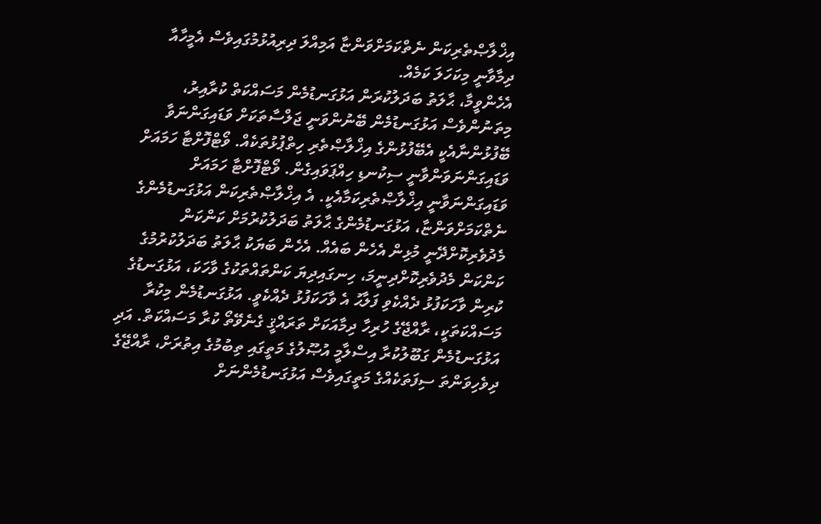އިޚްލާޞްތެރިކަން ނެތްކަމަށްވަންޏާ އަމިއްލަ ދިރިއުޅުމުގައިވެސް އެމީހާއާ ދިމާވާނީ މިކަހަލަ ކަމެއް.
އެހެންވީމާ، ޙާލަތު ބަދަލުކުރަން އަޅުގަނޑުމެން މަސައްކަތް ކުރާއިރު، މިތަނުންވެސް އަޅުގަނޑުމެން ބޭނުންވަނީ ޖަލްސާތަކަށް ވަޑައިގަންނަވާ ބޭފުޅުންނާއެކީ އެބޭފުޅުންގެ އިޚްލާޞްތެރި ހިތްޕުޅުތަކެއް. ވޯޓްފޮށްޓާ ހަމައަށް ވަޑައިގަންނަވަންވާނީ ސިކުނޑި ހިއްޕަވައިގެން. ވޯޓްފޮށްޓާ ހަމައަށް ވަޑައިގަންނަވާނީ އިޚްލާޞްތެރިކަމާއެކީ. އެ އިޚްލާޞްތެރިކަން އަޅުގަނޑުމެންގެ ނެތްކަމަށްވަންޏާ، އަޅުގަނޑުމެންގެ ޙާލަތު ބަދަލުކުރުމަށް ކަންކަން މެދުވެރިކޮށްދޭނީ މުޅިން އެހެން ބައެއް. އެހެން ބަޔަކު ޙާލަތު ބަދަލުކުރުމުގެ ކަންކަން މެދުވެރިކޮށްދިނީމަ، ހިނގައިދިޔަ ކަންތައްތަކުގެ ވާހަކަ، އަޅުގަނޑުގެ ކުރިން ވާހަކަފުޅު ދެއްކެވި ފަލާޙު އެ ވާހަކަފުޅު ދެއްކެވީ. އަޅުގަނޑުމެން މިކުރާ މަސައްކަތަކީ، ރާއްޖޭގެ ހުރިހާ ދިމާއަކަށް ތަރައްޤީ ގެނެވޭތޯ ކުރާ މަސައްކަތް. އަދި އަޅުގަނޑުމެން ގަބޫލުކުރާ އިސްލާމީ އުޞޫލުގެ މަތީގައި ތިބުމުގެ އިތުރަށް، ރާއްޖޭގެ ދިވެހިވަންތަ ސިފަތަކެއްގެ މަތީގައިވެސް އަޅުގަނޑުމެންނަށް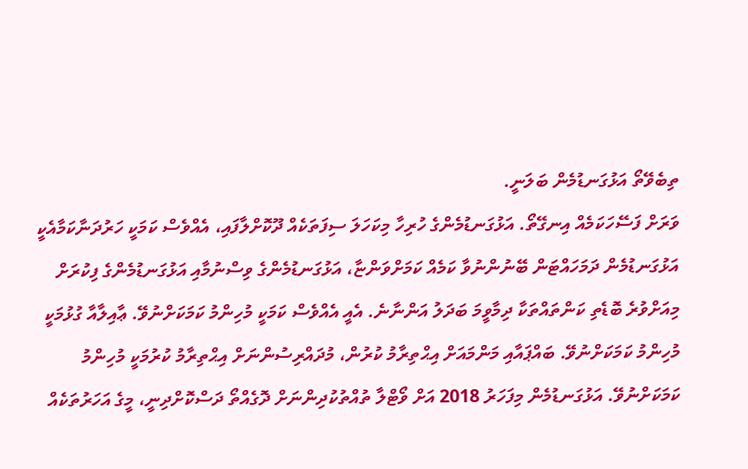ތިބެވޭތޯ އަޅުގަނޑުމެން ބަލަނީ.
ވަރަށް ފަސޭހަކަމެއް އިނގޭތޯ. އަޅުގަނޑުމެންގެ ހުރިހާ މިކަހަލަ ސިފަތަކެއް ދޫކޮށްލާފައި، އެއްވެސް ކަމަކީ ހަރުދަނާކަމާއެކީ އަޅުގަނޑުމެން ދަމަހައްޓަން ބޭނުންނުވާ ކަމެއް ކަމަށްވަންޏާ، އަޅުގަނޑުމެންގެ ވިސްނުމާއި އަޅުގަނޑުމެންގެ ފިކުރަށް މިއަށްވުރެ ބޮޑެތި ކަންތައްތަކާ ދިމާވީމަ ބަދަލު އަންނާނެ. އެއީ އެއްވެސް ކަމަކީ މުހިންމު ކަމަކަށްނުވޭ. ޢާއިލާއާ ގުޅުމަކީ މުހިންމު ކަމަކަށްނުވޭ. ބައްޕައާއި މަންމައަށް އިޙްތިރާމު ކުރުން، މުދައްރިސުންނަށް އިޙްތިރާމު ކުރުމަކީ މުހިންމު ކަމަކަށްނުވޭ. އަޅުގަނޑުމެން މިފަހަރު 2018 އަށް ވޯޓްލާ ތުއްތުކުދިންނަށް ދޮގެއްތޯ ދަސްކޮށްދިނީ، މީގެ އަހަރުތަކެއް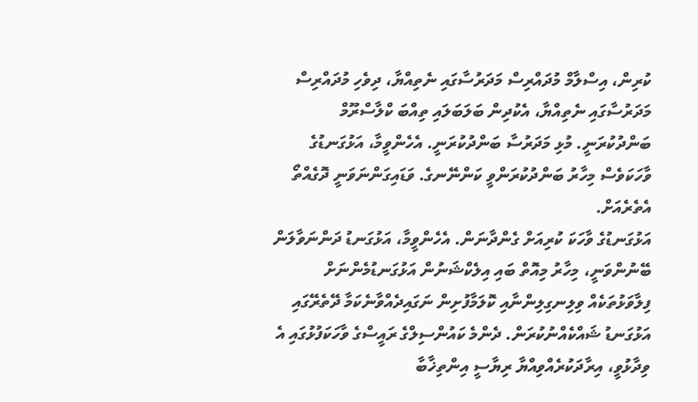ކުރިން، އިސްލާމް މުދައްރިސް މަދަރުސާގައި ނެތިއްޔާ، ދިވެހި މުދައްރިސް މަދަރުސާގައި ނެތިއްޔާ، އެކުދިން ބަލަބަލައި ތިއްބަ ކްލާސްރޫމް ބަންދުކުރަނީ. މުޅި މަދަރުސާ ބަންދުކުރަނީ. އެހެންވީމާ، އަޅުގަނޑުގެ ވާހަކަވެސް މިހާރު ބަންދުކުރަންވީ ކަންނޭނގެ. ވަޑައިގަންނަވަނީ ދޮގެއްތޯ އެތެރެއަށް.
އަޅުގަނޑުގެ ވާހަކަ ކުރިއަށް ގެންދާނަން. އެހެންވީމާ، އަޅުގަނޑު ދަންނަވާލަން ބޭނުންވަނީ، މިހާރު މިއޮތް ބައި އިލެކްޝަނުން އަޅުގަނޑުމެންނަށް ފިލާވަޅުތަކެއް ވިލިނގިލިންނާއި ކޮލަމާފުށިން ނަގައިދެއްވާނެކަމާ ދޭތެރޭގައި އަޅުގަނޑު ޝައްކެއްނުކުރަން. ދެންމެ ކައުންސިލްގެ ރައީސްގެ ވާހަކަފުޅުގައި އެ ވިދާޅުވީ، އިރާދަކުރެއްވިއްޔާ ރިޔާސީ އިންތިޚާބާ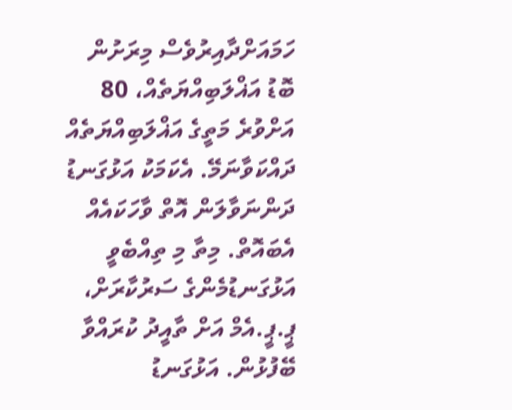ހަމައަށްދާއިރުވެސް މިރަށުން ބޮޑު އަޣްލަބިއްޔަތެއް، 80 އަށްވުރެ މަތީގެ އަޣްލަބިއްޔަތެއް ދައްކަވާނަމޭ. އެކަމަކު އަޅުގަނޑު ދަންނަވާލަން އޮތް ވާހަކައެއް އެބައޮތް. މިތާ މި ތިއްބެވީ އަޅުގަނޑުމެންގެ ސަރުކާރަށް، ޕީ.ޕީ.އެމް އަށް ތާއީދު ކުރައްވާ ބޭފުޅުން. އަޅުގަނޑު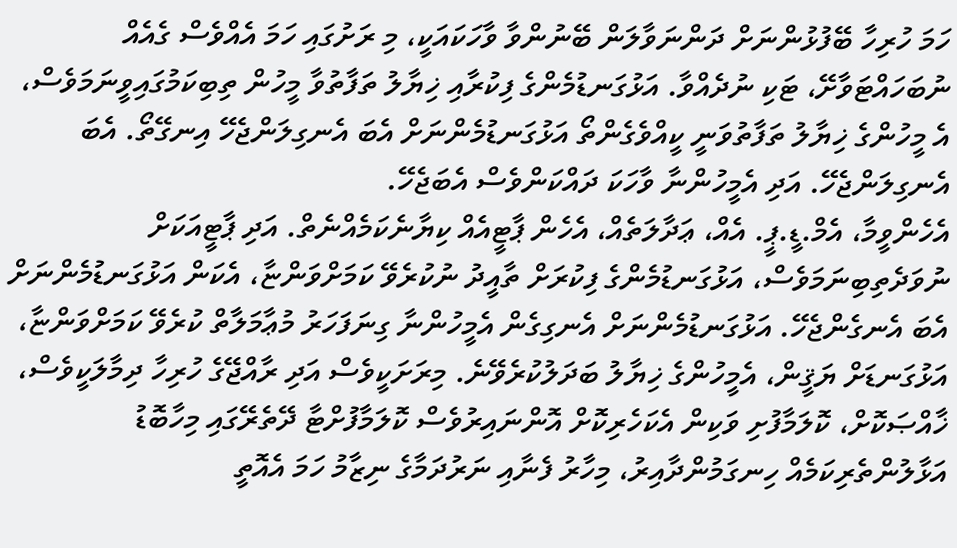ހަމަ ހުރިހާ ބޭފުޅުންނަށް ދަންނަވާލަން ބޭނުންވާ ވާހަކައަކީ، މި ރަށުގައި ހަމަ އެއްވެސް ގެއެއް ނުބަހައްޓަވާށޭ، ޓަކި ނުދެއްވާ. އަޅުގަނޑުމެންގެ ފިކުރާއި ޚިޔާލު ތަފާތުވާ މީހުން ތިބިކަމުގައިވީނަމަވެސް، އެ މީހުންގެ ޚިޔާލު ތަފާތުވަނީ ކީއްވެގެންތޯ އަޅުގަނޑުމެންނަށް އެބަ އެނގިލަންޖެހޭ އިނގޭތޯ. އެބަ އެނގިލަންޖެހޭ. އަދި އެމީހުންނާ ވާހަކަ ދައްކަންވެސް އެބަޖެހޭ.
އެހެންވީމާ، އެމް.ޑީ.ޕީ. އެއް، ޢަދާލަތެއް، އެހެން ޕާޓީއެއް ކިޔާނެކަމެއްނެތް. އަދި ޕާޓީއަކަށް ނުވަދެތިބިނަމަވެސް، އަޅުގަނޑުމެންގެ ފިކުރަށް ތާއީދު ނުކުރެވޭ ކަމަށްވަންޏާ، އެކަން އަޅުގަނޑުމެންނަށް އެބަ އެނގެންޖެހޭ. އަޅުގަނޑުމެންނަށް އެނގިގެން އެމީހުންނާ ގިނަފަހަރު މުޢާމަލާތް ކުރެވޭ ކަމަށްވަންޏާ، އަޅުގަނޑަށް ޔަޤީން، އެމީހުންގެ ޚިޔާލު ބަދަލުކުރެވޭނެ. މިރަށަކީވެސް އަދި ރާއްޖޭގެ ހުރިހާ ދިމާލަކީވެސް، ޚާއްޞަކޮށް، ކޮލަމާފުށި ވަކިން އެކަހެރިކޮށް އޮންނައިރުވެސް ކޮލަމާފުށްޓާ ދޭތެރޭގައި މިހާބޮޑު އަޅާލުންތެރިކަމެއް ހިނގަމުންދާއިރު، މިހާރު ފެނާއި ނަރުދަމާގެ ނިޒާމު ހަމަ އެއޮތީ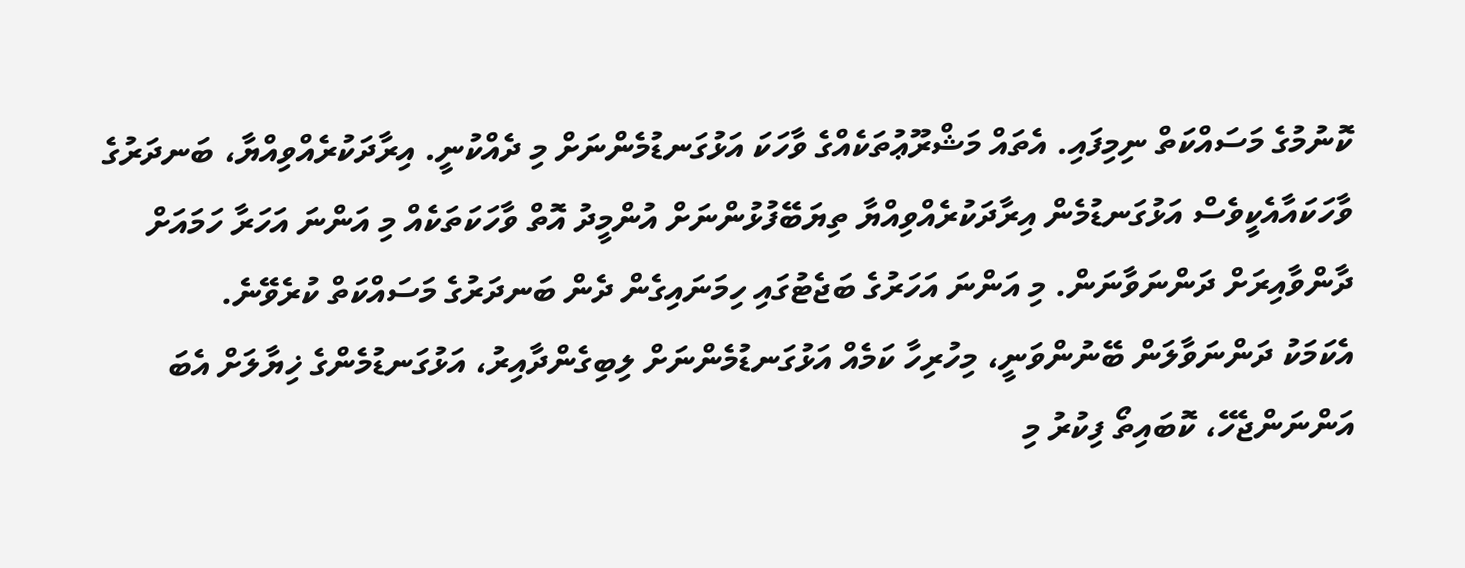ކޮނުމުގެ މަސައްކަތް ނިމިފައި. އެތައް މަޝްރޫޢުތަކެއްގެ ވާހަކަ އަޅުގަނޑުމެންނަށް މި ދެއްކުނީ. އިރާދަކުރެއްވިއްޔާ، ބަނދަރުގެ ވާހަކައާއެކީވެސް އަޅުގަނޑުމެން އިރާދަކުރެއްވިއްޔާ ތިޔަބޭފުޅުންނަށް އުންމީދު އޮތް ވާހަކަތަކެއް މި އަންނަ އަހަރާ ހަމައަށް ދާންވާއިރަށް ދަންނަވާނަން. މި އަންނަ އަހަރުގެ ބަޖެޓުގައި ހިމަނައިގެން ދެން ބަނދަރުގެ މަސައްކަތް ކުރެވޭނެ.
އެކަމަކު ދަންނަވާލަން ބޭނުންވަނީ، މިހުރިހާ ކަމެއް އަޅުގަނޑުމެންނަށް ލިބިގެންދާއިރު، އަޅުގަނޑުމެންގެ ޚިޔާލަށް އެބަ އަންނަންޖެހޭ، ކޮބައިތޯ ފިކުރު މި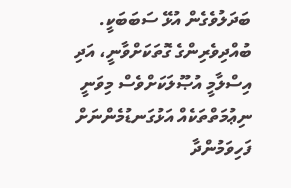ބަދަލުވެގެން އުޅޭ ސަބަބަކީ. ބުއްދިވެރިންގެ ގޮތަކަށްވާނީ، އަދި އިސްލާމީ އުޞޫލަކަށްވެސް މިވަނީ ނިޢުމަތްތަކެއް އަޅުގަނޑުމެންނަށް ފަހިވަމުންދާ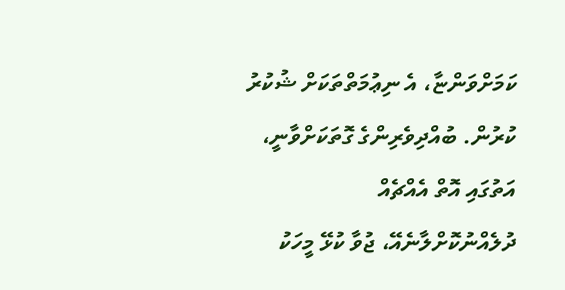ކަމަށްވަންޏާ، އެ ނިޢުމަތްތަކަށް ޝުކުރު ކުރުން. ބުއްދިވެރިންގެ ގޮތަކަށްވާނީ، އަތުގައި އޮތް އެއްޗެއް ދުލެއްނުކޮށްލާނެއޭ، ޖުވާ ކުޅޭ މީހަކު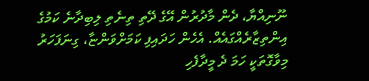ނޫނިއްޔާ، ދެން މާދުރުން އޭގެ ދޭތި ތިނެތި ލިބިދާނެ ކަމުގެ އިންތިޒާރެއްގައެއް. އެހެން ހަދައިފި ކަމަށްވަންޏާ، ގިނަފަހަރު މިވާގޮތަކީ ހަމަ ދެ މީދާފެހި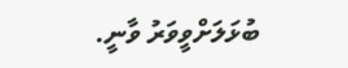ބުޅަލަށްވީވަރު ވާނީ.